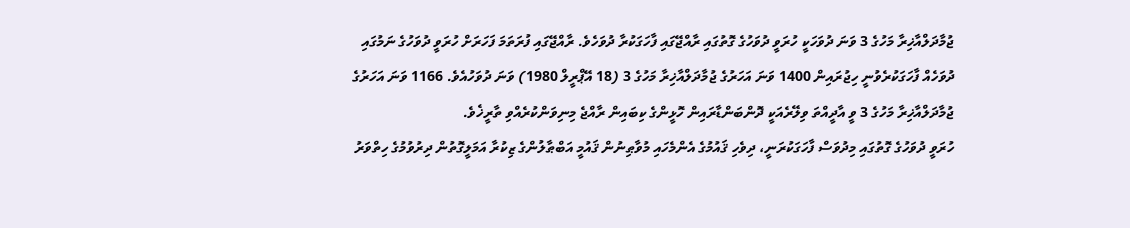ޖުމާދަލްއާޚިރާ މަހުގެ 3 ވަނަ ދުވަހަކީ ހުރަވީ ދުވަހުގެ ގޮތުގައި ރާއްޖޭގައި ފާހަގަކުރާ ދުވަހެވެ. ރާއްޖޭގައި ފުރަތަމަ ފަހަރަށް ހުރަވީ ދުވަހުގެ ނަމުގައި ދުވަހެއް ފާހަގަކުރެވުނީ ހިޖުރައިން 1400 ވަނަ އަހަރުގެ ޖުމާދަލްއާޚިރާ މަހުގެ 3 (18 އޭޕްރީލް 1980) ވަނަ ދުވަހުއެވެ. 1166 ވަނަ އަހަރުގެ ޖުމާދަލްއާޚިރާ މަހުގެ 3 ވީ އާދީއްތަ ވިލޭރެއަކީ ދޮންބަންޑާރައިން ހޮޅީންގެ ކިބައިން ރާއްޖެ މިނިވަންކުރެއްވި ތާރީޚެވެ.
ހުރަވީ ދުވަހުގެ ގޮތުގައި މިދުވަސް ފާހަގަކުރަނީ، ދިވެހި ޤައުމުގެ އެންމެހައި މުވާޠިނުން ޤައުމީ އަބްޠާލުންގެ ޒިކުރާ އަމަލީގޮތުން ދިރުވުމުގެ ހިތްވަރު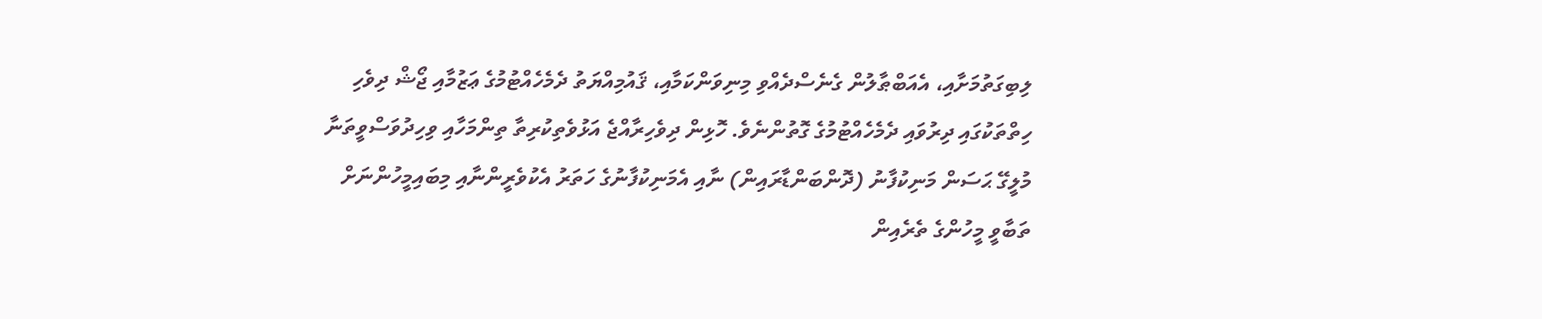ލިބިގަތުމަށާއި، އެއަބްޠާލުން ގެނެސްދެއްވި މިނިވަންކަމާއި، ޤައުމިއްޔަތު ދެމެހެއްޓުމުގެ ޢަޒުމާއި ޖޯޝް ދިވެހި ހިތްތަކުގައި ދިރުވައި ދެމެހެއްޓުމުގެ ގޮތުންނެވެ. ހޮޅިން ދިވެހިރާއްޖެ އަޅުވެތިކުރިތާ ތިންމަހާއި ވިހިދުވަސްވީތަނާ މުލީގޭ ޙަސަން މަނިކުފާނު (ދޮންބަންޑާރައިން) ނާއި އެމަނިކުފާނުގެ ހަތަރު އެކުވެރީންނާއި މިބައިމީހުންނަށް ތަބާވީ މީހުންގެ ތެރެއިން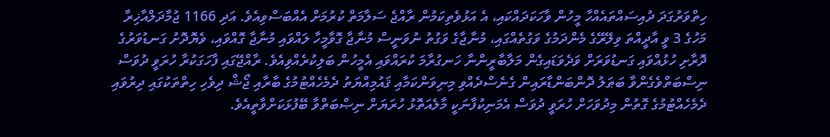ހިތްވަރުގަދަ ދުއިސައްތައެއްހާ މީހުން ވާހަކަދައްކައި، އެ އަޅުވެތިކަމުން ރާއްޖެ ސަލާމަތް ކުރުމަށް އެއްބަސްވިއެވެ. އަދި 1166 ޖުމާދަލްއާޚިރާ މަހުގެ 3 ވީ އާދީއްތަ ވިލޭރޭގެ މެންދަމުގެ ވަގުތެއްގައި، މުނާޖާގެ ވަގުތު ނުވަނީސް މުނާޖާ ގޮވާމީހާ ލައްވައި މުނާޖާ ގޮއްވައި، ވެޔޮދޮށު ގަނޑުވަރުގެ ދޮރާށި ހުޅުއްވައި ގަނޑުވަރަށް ވަދެވަޑައިގެން މަލާބާރީންނާ ހަނގުރާމަ ކުރައްވައި އެމީހުން ބަލިކުރެއްވިއެވެ. ރާއްޖޭގައި ފާހަގަކުރާ ހުރަވީ ދުވަސް ނިސްބަތްވެގެންވާ ބަޠަލު ދޮންބަންޑާރައިން ގެނެސްދެއްވި މިނިވަންކަމާއި ޤައުމިއްޔަތު ދެމެހެއްޓުމުގެ ބާރާއި ޖޯޝް ދިވެހި ހިތްތަކުގައި ދިރުވައި ދެމެހެއްޓުމުގެ ގޮތުން މިދުވަހަށް ހުރަވީ ދުވަސް އެމަނިކުފާނަކީ މާލެއަތޮޅު ހުރަޔަށް ނިޞްބަތްވާ ބޭފުޅަކަށްވާތީއެވެ.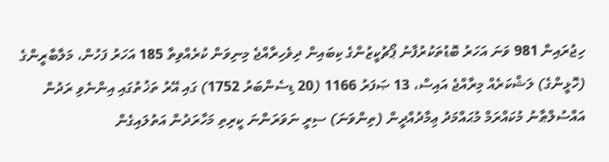ހިޖުރައިން 981 ވަނަ އަހަރު ބޮޑުތަކުރުފާނު ޕޯޗުކީޒުންގެ ކިބައިން ދިވެހިރާއްޖެ މިނިވަން ކުރެއްވިތާ 185 އަހަރު ފަހުން، މަލާބާރީންގެ (ހޮޅީންގެ) ލަޝްކަރެއް މިރާއްޖެ އައިސް، 13 ޞަފަރު 1166 (20 ޑިސެންބަރު 1752) ގައި އޭރު ތަޚުތުގައި އިންނެވި ރަދުން އައްސުލްޠާނު މުކައްރަމް މުޙައްމަދު ޢިމާދުއްދީން (ތިންވަނަ) ސިރީ ނަވަރަންނަ ކީރިތި މަހާރަދުން އަތުލައިގެން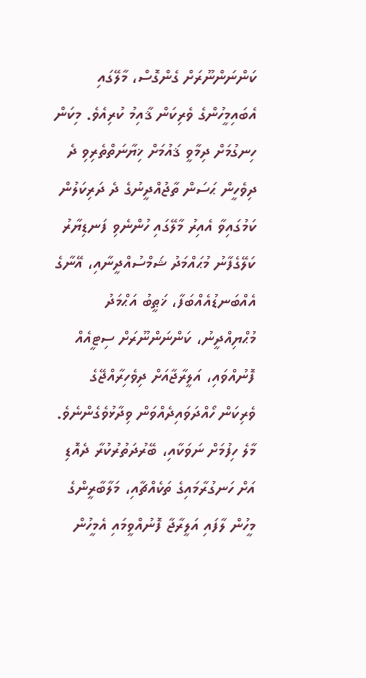ކަންނަންނޫރަށް ގެންގޮސް، މާލޭގައި އެބައިމީހުންގެ ވެރިކަން ޤާއިމު ކުރިއެވެ. މިކަން ހިނގުމަށް ދިމާވީ ޤައުމަށް ޚިޔާނަތްތެރިވި ދެ ދިވެހީން ޙަސަން ތާޖުއްދީނުގެ ދެ ދަރިކަލުން ކަމުގައިވާ އެއިރު މާލޭގައި ހުންނެވި ފަނޑިޔާރު ކަލޭގެފާނު މުޙައްމަދު ޝަމްސުއްދީނާއި، އޭނާގެ އެއްބަނޑުއެއްބަފާ، ޚަޠީބު އަޙްމަދު މުޙްޔިއްދީނު، ކަންނަންނޫރަށް ސިޓީއެއް ފޮނުއްވައި، އަލީރާޖާއަށް ދިވެހިރާއްޖޭގެ ވެރިކަން ހޯއްދަވައިދެއްވަން ވިދާޅުވެގެންނެވެ.
މާލެ ހިފުމަށް ނަވަކާއި، ބޭރުދަތުރުކުރާ ދެއޮޑި އަށް ހަނގުރާމައިގެ ތަކެއްޗާއި، މަލާބާރީންގެ މީހުން ލާފައި އަލީރާޖާ ފޮނުއްވީމައި އެމީހުން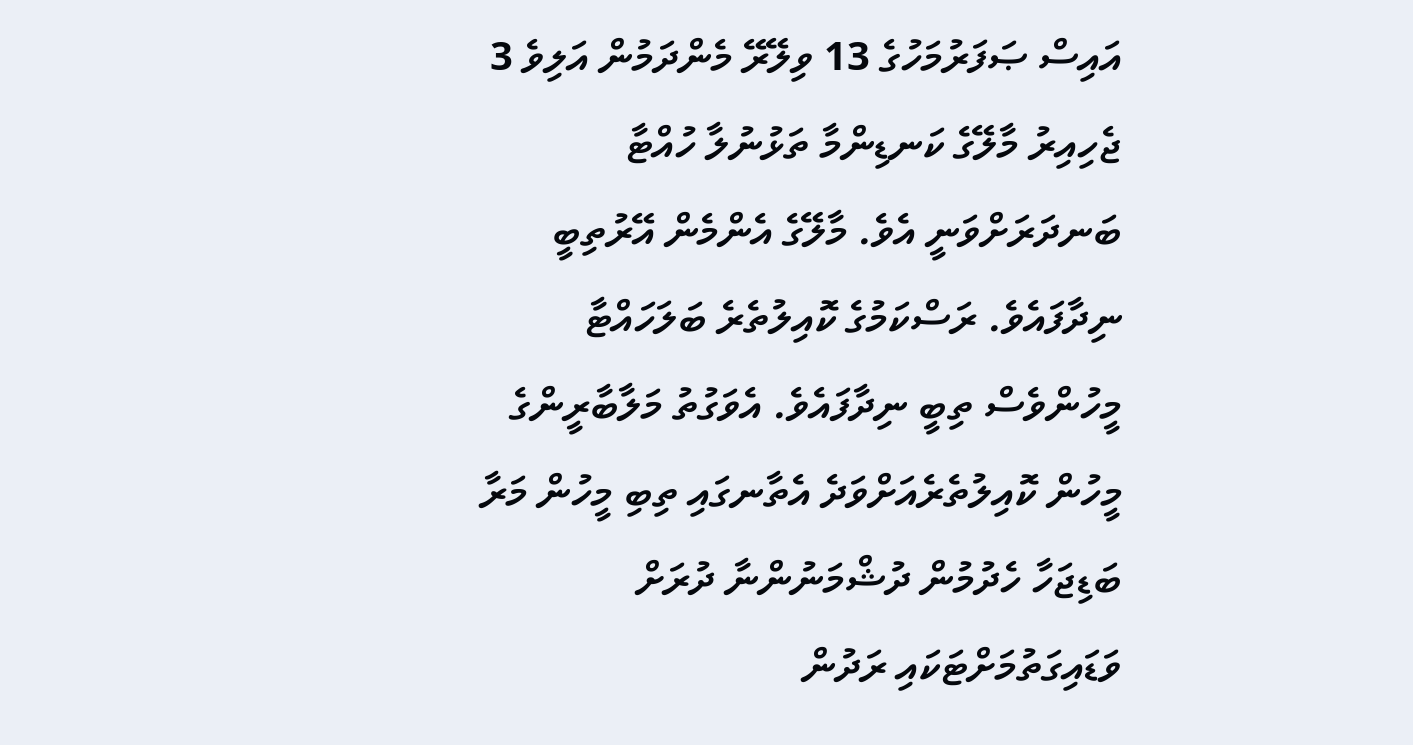އައިސް ޞަފަރުމަހުގެ 13 ވިލޭރޭ މެންދަމުން އަލިވެ 3 ޖެހިއިރު މާލޭގެ ކަނޑިންމާ ތަޅުނުލާ ހުއްޓާ ބަނދަރަށްވަނީ އެވެ. މާލޭގެ އެންމެން އޭރުތިބީ ނިދާފައެވެ. ރަސްކަމުގެ ކޮއިލުތެރެ ބަލަހައްޓާ މީހުންވެސް ތިބީ ނިދާފައެވެ. އެވަގުތު މަލާބާރީންގެ މީހުން ކޮއިލުތެރެއަށްވަދެ އެތާނގައި ތިބި މީހުން މަރާ ބަޑިޖަހާ ހެދުމުން ދުޝްމަނުންނާ ދުރަށް ވަޑައިގަތުމަށްޓަކައި ރަދުން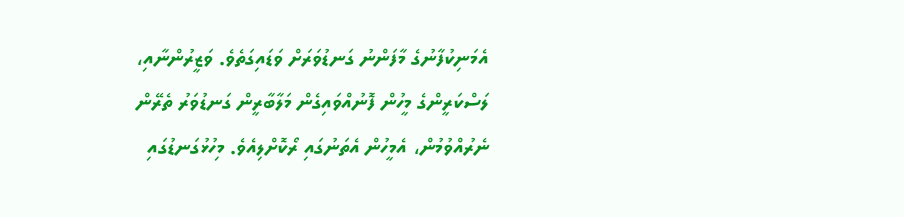އެމަނިކުފާނުގެ މާފަންނު ގަނޑުވަރަށް ވަޑައިގަތެވެ. ވަޒީރުންނާއި، ލަސްކަރީންގެ މީހުން ފޮނުއްވައިގެން މަލާބާރީން ގަނޑުވަރު ތެރޭން ނެރުއްވުމުން، އެމީހުން އެތަނުގައި ރޯކޮށްލިއެވެ. މިހުޅުގަނޑުގައި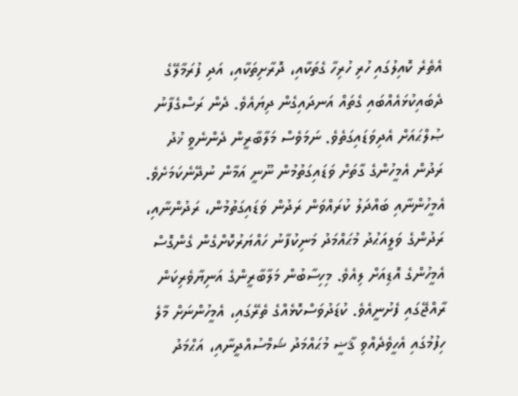އެތެރެ ކޮއިލުގައި ހުރި ހުރިހާ ގެތަކާއި، ދޮރާށިތަކާއި، އަދި ފުރަމާލޭގެ ދެބައިކުޅައެއްބައި ގެތައް އަނދައިގެން ދިޔައެވެ. ދެން ރަސްގެފާނު ޞުލްޙައަށް އެދިވަޑައިގަތެވެ. ނަމަވެސް މަލާބާރީން ދެންނެވީ ޚުދު ރަދުން އެމީހުންގެ ގާތަށް ވަޑައިގަތުމުން ނޫނީ އަމާން ނުދޭނެކަމަށެވެ. އެމީހުންނާއި ބައްދަލު ކުރައްވަން ރަދުން ވަޑައިގަތުމުން، ރަދުންނާއި، ރަދުންގެ ވަލީއަޙުދު މުޙައްމަދު މަނިކުފާނު ހައްޔަރުކޮށްގެން ގެންގޮސް އެމީހުންގެ އޮޑިއަށް ލިއެވެ. މިހިސާބުން މަލާބާރީންގެ އަނިޔާވެރިކަން ރާއްޖޭގައި ފެށުނީއެވެ. ކުޑަދުވަސްކޮޅެއްގެ ތެރޭގައި، އެމީހުންނަށް މާލެ ހިފުމުގައި އެހީވެދެއްވި ޤާޟީ މުޙައްމަދު ޝަމްސުއްދީނާއި، އަޙްމަދު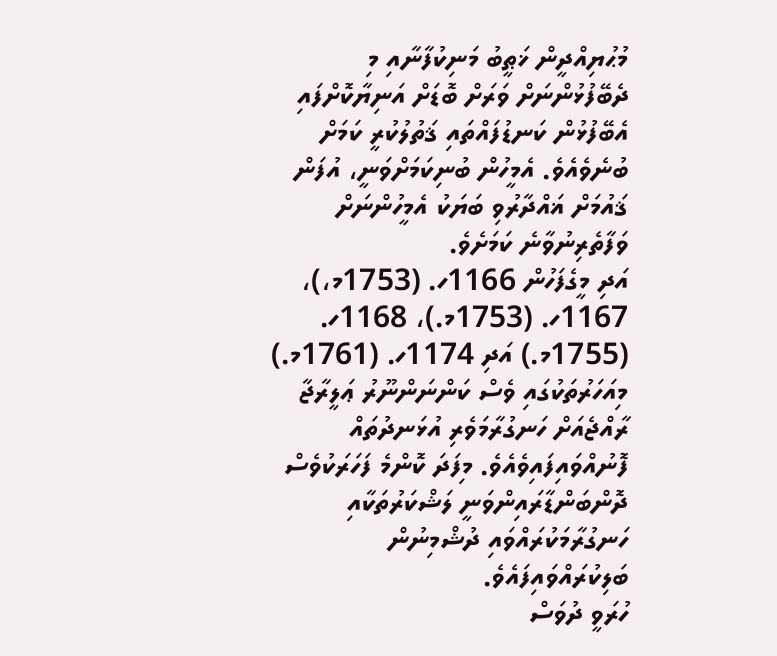މުޙުޔިއްދީން ޚަޠީބު މަނިކުފާނާއި މި ދެބޭފުޅުންނަށް ވަރަށް ބޮޑަށް އަނިޔާކޮށްފައި އެބޭފުޅުން ކަނޑުފައްތައި ޤަތުލުކުރީ ކަމަށް ބުނެވެއެވެ. އެމީހުން ބުނިކަމަށްވަނީ، އުފަން ޤައުމަށް ޣައްދާރުވި ބަޔަކު އެމީހުންނަށް ވަފާތެރިނުވާނެ ކަމަށެވެ.
އަދި މީގެފަހުން 1166ހ. (1753މ،)، 1167ހ. (1753މ.)، 1168ހ. (1755މ.) އަދި 1174ހ. (1761މ.) މިއަހަރުތަކުގައި ވެސް ކަންނަންނޫރު ޢަލީރާޖާ ރާއްޖެއަށް ހަނގުރާމަވެރި އުޅަނދުތައް ފޮނުއްވައިފައިވެއެވެ. މިފަދަ ކޮންމެ ފަހަރަކުވެސް ދޮންބަންޑާރައިންވަނީ ލަޝްކަރުތަކާއި ހަނގުރާމަކުރައްވައި ދުޝްމިނުން ބަލިކުރައްވައިފައެވެ.
ހުރަވީ ދުވަސް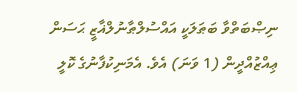ނިޞްބަތްވާ ބަޠަލަކީ އައްސުލްޠާނުލްޣާޒީ ޙަސަން ޢިއްޒުއްދީން (1 ވަނަ) އެވެ. އެމަނިކުފާނުގެ ކޮލީ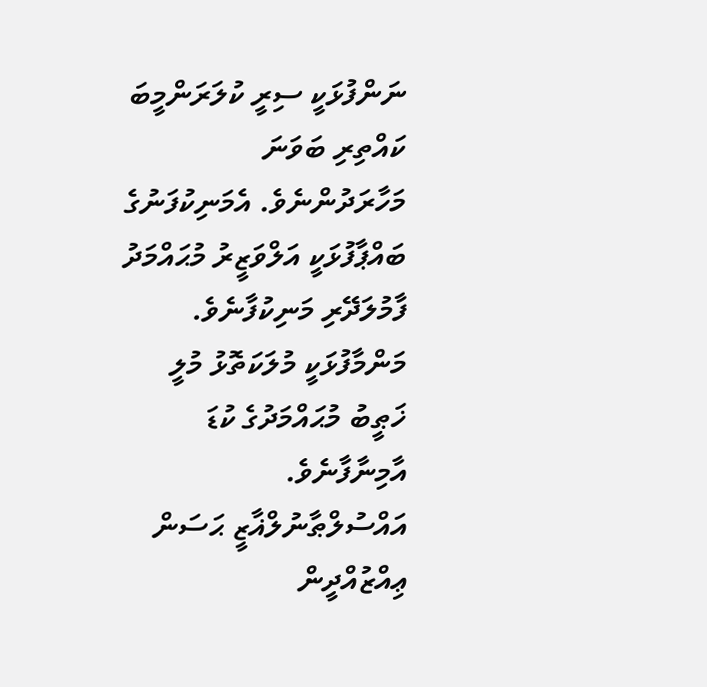ނަންފުޅަކީ ސިރީ ކުލަރަންމީބަ ކައްތިރި ބަވަނަ މަހާރަދުންނެވެ. އެމަނިކުފަނުގެ ބައްޕާފުޅަކީ އަލްވަޒީރު މުޙައްމަދު ފާމުލަދޭރި މަނިކުފާނެވެ. މަންމާފުޅަކީ މުލަކަތޮޅު މުލީ ޚަޠީބު މުޙައްމަދުގެ ކުޑަ އާމިނާފާނެވެ. އައްސުލްޠާނުލްޣާޒީ ޙަސަން ޢިއްޒުއްދީން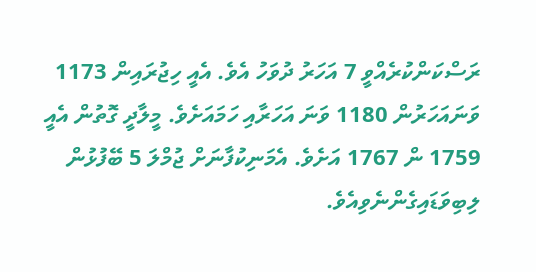ރަސްކަންކުރެއްވީ 7 އަހަރު ދުވަހު އެވެ. އެއީ ހިޖުރައިން 1173 ވަނައަހަރުން 1180 ވަނަ އަހަރާއި ހަމައަށެވެ. މީލާދީ ގޮތުން އެއީ 1759 ން 1767 އަށެވެ. އެމަނިކުފާނަށް ޖުމްލަ 5 ބޭފުޅުން ލިބިވަޑައިގެންނެވިއެވެ.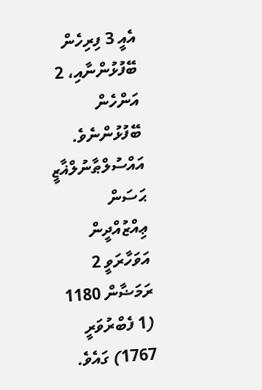އެއީ 3 ފިރިހެން ބޭފުޅުންނާއި، 2 އަންހެން ބޭފުޅުންނެވެ.
އައްސުލްޠާނުލްޣާޒީ ޙަސަން ޢިއްޒުއްދީން އަވަހާރަވީ 2 ރަމަޟާން 1180 (1 ފެބްރުވަރީ 1767) ގައެވެ.